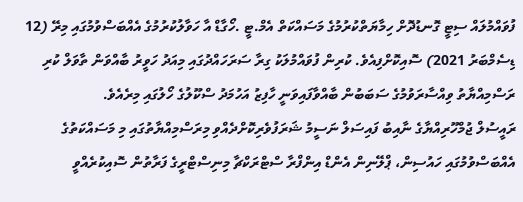ފުވައްމުލައް ސިޓީ ގޮނޑުދޮށް ހިމާޔަތްކުރުމުގެ މަސައްކަތް އެމް.ޓީ .ހޯގާޑް އާ ހަވާލުކުރުމުގެ އެއްބަސްވުމުގައި މިރޭ (12 ޑިސެމްބަރު 2021) ސޮއިކޮށްފިއެވެ. ކުރިން ފުވައްމުލަކު ގިރާ ސަރަހައްދުގައި މިއަދު ހަވީރު ބާއްވަން ތާވަލް ކުރި ރަސްމިއްޔާތު ވިއްސާރަވުމުގެ ސަބަބުން ބާއްވާފައިވަނީ ހާފިޒު އަހުމަދު ސްކޫލުގެ ހޯލުގައި މިރެއެވެ.
ރައީސުލް ޖުމްހޫރިއްޔާގެ ނާއިބު ފައިސަލް ނަސީމު ޝަރަފުވެރިކޮށްދެއްވި މިރަސްމިއްޔާތުގައި މި މަސައްކަތުގެ އެއްބަސްވުމުގައި ހައުސިން، ޕްލޭނިން އެންޑް އިންފްރާ ސްޓްރަކްޗާ މިނިސްޓްރީގެ ފަރާތުން ސޮއިކުރެއްވީ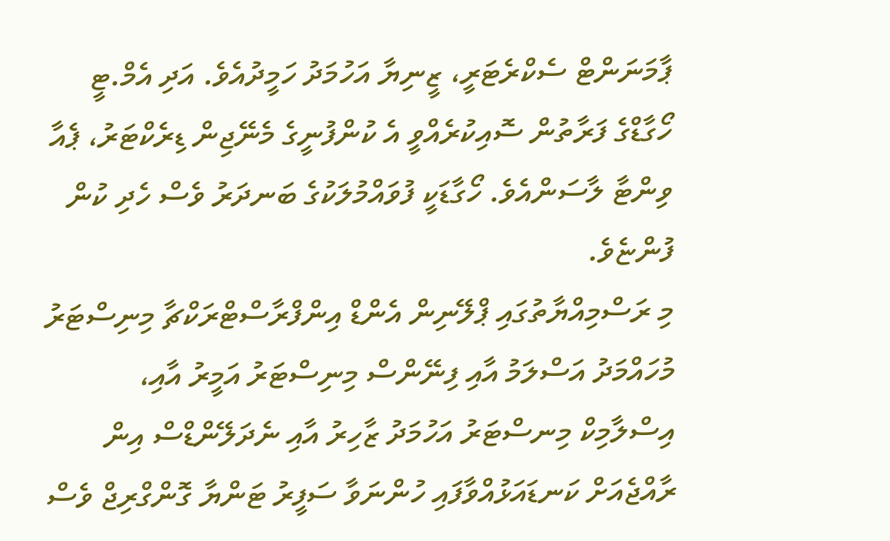ޕާމަނަންޓް ސެކްރެޓަރީ، ޒީނިޔާ އަހުމަދު ހަމީދުއެވެ. އަދި އެމް.ޓީ ހޯގާޑްގެ ފަރާތުން ސޮއިކުރެއްވީ އެ ކުންފުނީގެ މެނޭޖިން ޑިރެކްޓަރު، ޕެއާ ވިންޓާ ލާސަންއެވެ. ހޯގާޑަކީ ފުވައްމުލަކުގެ ބަނދަރު ވެސް ހެދި ކުން ފުންޏެވެ.
މި ރަސްމިއްޔާތުގައި ޕްލޭނިން އެންޑް އިންފްރާސްޓްރަކްޗާ މިނިސްޓަރު މުހައްމަދު އަސްލަމު އާއި ފިނޭންސް މިނިސްޓަރު އަމީރު އާއި، އިސްލާމިކް މިނސްޓަރު އަހުމަދު ޒާހިރު އާއި ނެދަލޭންޑްސް އިން ރާއްޖެއަށް ކަނޑައަޅުއްވާފައި ހުންނަވާ ސަފީރު ޓަންޔާ ގޮންގްރިޖް ވެސް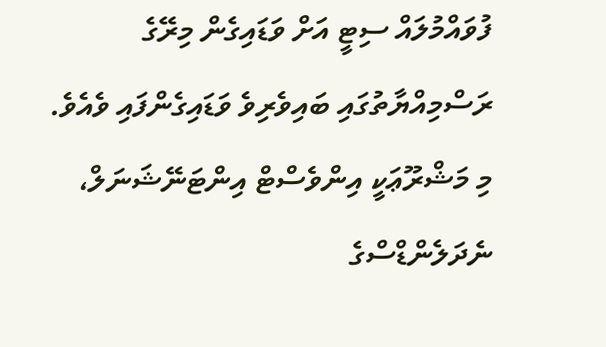ފުވައްމުލައް ސިޓީ އަށް ވަޑައިގެން މިރޭގެ ރަސްމިއްޔާތުގައި ބައިވެރިވެ ވަޑައިގެންފައި ވެއެވެ.
މި މަޝްރޫޢަކީ އިންވެސްޓް އިންޓަނޭޝަނަލް، ނެދަލެންޑްސްގެ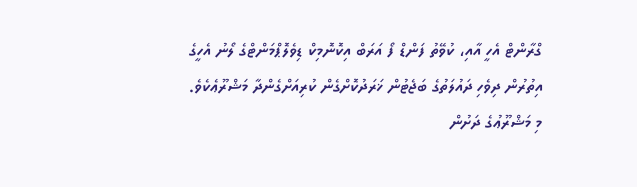ގްރާންޓް އެހީ އާއި، ކުވޭތު ފަންޑް ފޯ އަރަބް އިކޮނޮމިކް ޑިވެލޮޕްމަންޓްގެ ލޯނު އެހީގެ އިތުރުން ދިވެހި ދައުލަތުގެ ބަޖެޓުން ޚަރަދުކޮށްގެން ކުރިއަށްގެންދާ މަޝްރޫޢެކެވެ.
މި މަޝްރޫޢުގެ ދަށުން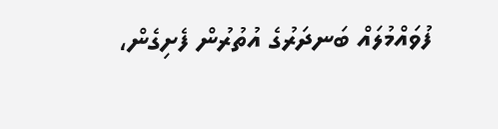ފުވައްމުލައް ބަނދަރުގެ އުތުރުން ފެށިގެން،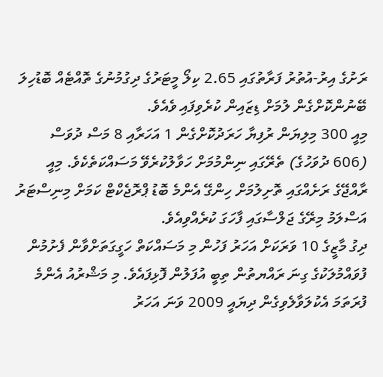ރަށުގެ އިރު-އުތުރު ފަރާތުގައި 2.65 ކިލޯ މީޓަރުގެ ދިގުމުނުގެ ތޮއްޓެއް ބޮޑުހިލަ ބޭނުންކޮށްގެން ލުމަށް ޑިޒައިން ކުރެވިފައި ވެއެވެ.
މިއީ 300 މިލިޔަން ރުފިޔާ ހަރަދުކޮށްގެން 1 އަހަރާއި 8 މަސް ދުވަސް (606 ދުވަހުގެ) ތެރޭގައި ނިންމުމަށް ހަވާލުކުރެވޭ މަސައްކަތެކެވެ. މިއީ ރާއްޖޭގެ ރަށެއްގައި ތޮށިލުމަށް ހިންގޭ އެންމެ ބޮޑު ޕްރޮޖެކްޓް ކަމަށް މިނިސްޓަރު އަސްލަމު މިރޭގެ ޖަލްސާގައި ފާހަގަ ކުރެއްވިއެވެ.
ދިގު މާޒީގެ 10 ވަރަކަށް އަހަރު ފަހުން މި މަސައްކަތް ހަގީގަތަށްވާން ފެށުމުން ފުވައްމުލަކުގެ ގިނަ ރައްޔތުން ތިބީ އުފަލުން ފޮޅިފައެވެ. މި މަޝްރުއު އެންމެ ފުރަތަމަ އެކުލަވާލެވިގެން ދިޔައީ 2009 ވަނަ އަހަރު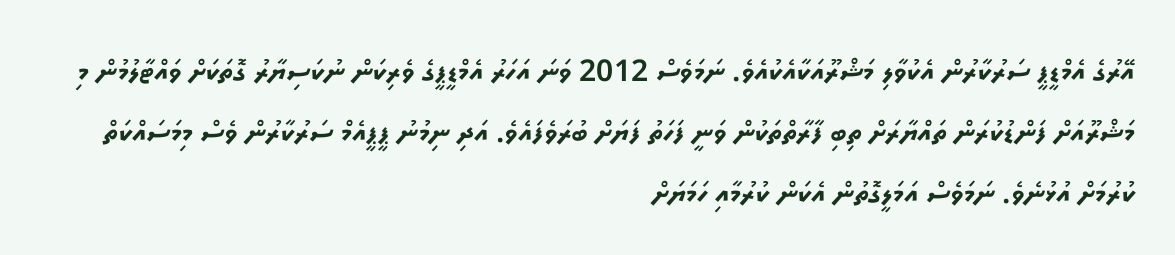އޭރުގެ އެމްޑީޕީ ސަރުކާރުން އެކުވާލި މަޝްރޫއަކާއެކުއެވެ. ނަމަވެސް 2012 ވަނަ އަހަރު އެމްޑީޕީގެ ވެރިކަން ނުކަސިޔާރު ގޮތަކަށް ވައްޓާލުމުން މި މަޝްރޫއަށް ފަންޑުކުރަން ތައްޔާރަށް ތިބި ފާރާތްތަކުން ވަނީ ފަހަތު ފަޔަށް ބުރަވެފައެވެ. އަދި ނިމުނު ޕީޕީއެމް ސަރުކާރުން ވެސް މިމަސައްކަތް ކުރުމަށް އުޅުނެވެ. ނަމަވެސް އަމަލީގޮތުން އެކަން ކުރުމާއި ހަމަޔަށް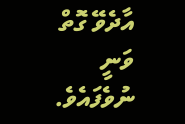އާދެވޭ ގޮތް ވަނީ ނުވެފައެވެ.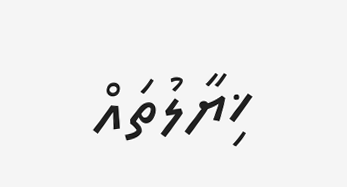ޚިޔާލުތައް